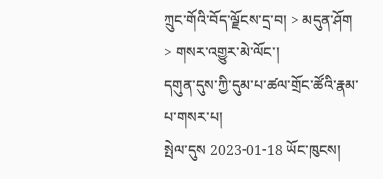ཀྲུང་གོའི་བོད་ལྗོངས་དྲ་བ། > མདུན་ཤོག > གསར་འགྱུར་མེ་ལོང་།
དགུན་དུས་ཀྱི་དུམ་པ་ཚལ་གྲོང་ཚོའི་རྣམ་པ་གསར་པ།
སྤེལ་དུས 2023-01-18 ཡོང་ཁུངས།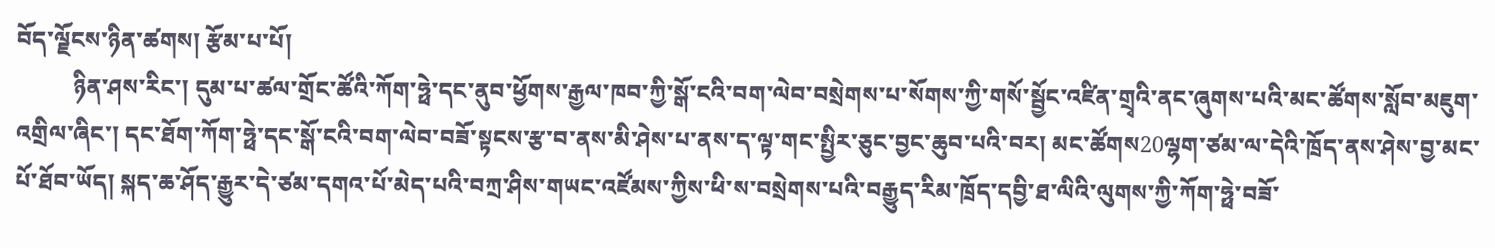བོད་ལྗོངས་ཉིན་ཚགས། རྩོམ་པ་པོ།
          ཉིན་ཤས་རིང་། དུམ་པ་ཚལ་གྲོང་ཚོའི་ཀོག་ཧྥེ་དང་ནུབ་ཕྱོགས་རྒྱལ་ཁབ་ཀྱི་སྒོ་ངའི་བག་ལེབ་བསྲེགས་པ་སོགས་ཀྱི་གསོ་སྦྱོང་འཛིན་གྲྭའི་ནང་ཞུགས་པའི་མང་ཚོགས་སློབ་མཇུག་འགྲིལ་ཞིང་། དང་ཐོག་ཀོག་ཧྥེ་དང་སྒོ་ངའི་བག་ལེབ་བཟོ་སྟངས་རྩ་བ་ནས་མི་ཤེས་པ་ནས་ད་ལྟ་གང་སྤྱིར་ཅུང་བྱང་ཆུབ་པའི་བར། མང་ཚོགས20ལྷག་ཙམ་ལ་དེའི་ཁྲོད་ནས་ཤེས་བྱ་མང་པོ་ཐོབ་ཡོད། སྐད་ཆ་ཤོད་རྒྱུར་དེ་ཙམ་དགའ་པོ་མེད་པའི་བཀྲ་ཤིས་གཡང་འཛོམས་ཀྱིས་ཕི་ས་བསྲེགས་པའི་བརྒྱུད་རིམ་ཁྲོད་དབྱི་ཐ་ལིའི་ལུགས་ཀྱི་ཀོག་ཧྥེ་བཟོ་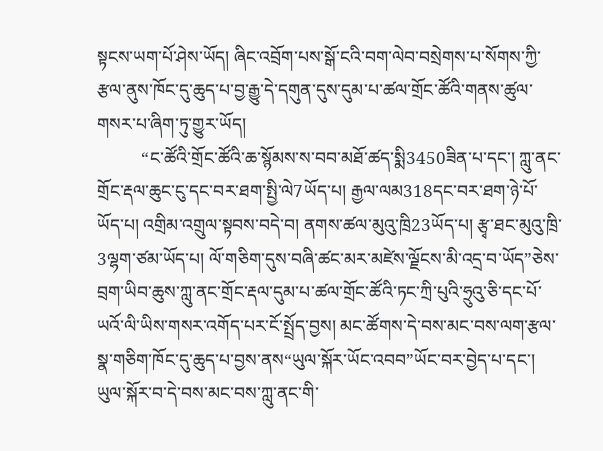སྟངས་ཡག་པོ་ཤེས་ཡོད། ཞིང་འབྲོག་པས་སྒོ་ངའི་བག་ལེབ་བསྲེགས་པ་སོགས་ཀྱི་རྩལ་ནུས་ཁོང་དུ་ཆུད་པ་བྱ་རྒྱུ་དེ་དགུན་དུས་དུམ་པ་ཚལ་གྲོང་ཚོའི་གནས་ཚུལ་གསར་པ་ཞིག་ཏུ་གྱུར་ཡོད།
          “ང་ཚོའི་གྲོང་ཚོའི་ཆ་སྙོམས་ས་བབ་མཐོ་ཚད་སྨི3450ཟིན་པ་དང་། ཀླུ་ནང་གྲོང་རྡལ་ཆུང་ངུ་དང་བར་ཐག་སྤྱི་ལེ7ཡོད་པ། རྒྱལ་ལམ318དང་བར་ཐག་ཉེ་པོ་ཡོད་པ། འགྲིམ་འགྲུལ་སྟབས་བདེ་བ། ནགས་ཚལ་མུའུ་ཁྲི23ཡོད་པ། རྩྭ་ཐང་མུའུ་ཁྲི་3ལྷག་ཙམ་ཡོད་པ། ལོ་གཅིག་དུས་བཞི་ཚང་མར་མཛེས་ལྗོངས་མི་འདྲ་བ་ཡོད”ཅེས་བྲག་ཡིབ་ཆུས་ཀླུ་ནང་གྲོང་རྡལ་དུམ་པ་ཚལ་གྲོང་ཚོའི་ཏང་ཀྲི་པུའི་ཧྲུའུ་ཅི་དང་པོ་ཡའོ་ལི་ཡིས་གསར་འགོད་པར་ངོ་སྤྲོད་བྱས། མང་ཚོགས་དེ་བས་མང་བས་ལག་རྩལ་སྣ་གཅིག་ཁོང་དུ་ཆུད་པ་བྱས་ནས“ཡུལ་སྐོར་ཡོང་འབབ”ཡོང་བར་བྱེད་པ་དང་། ཡུལ་སྐོར་བ་དེ་བས་མང་བས་ཀླུ་ནང་གི་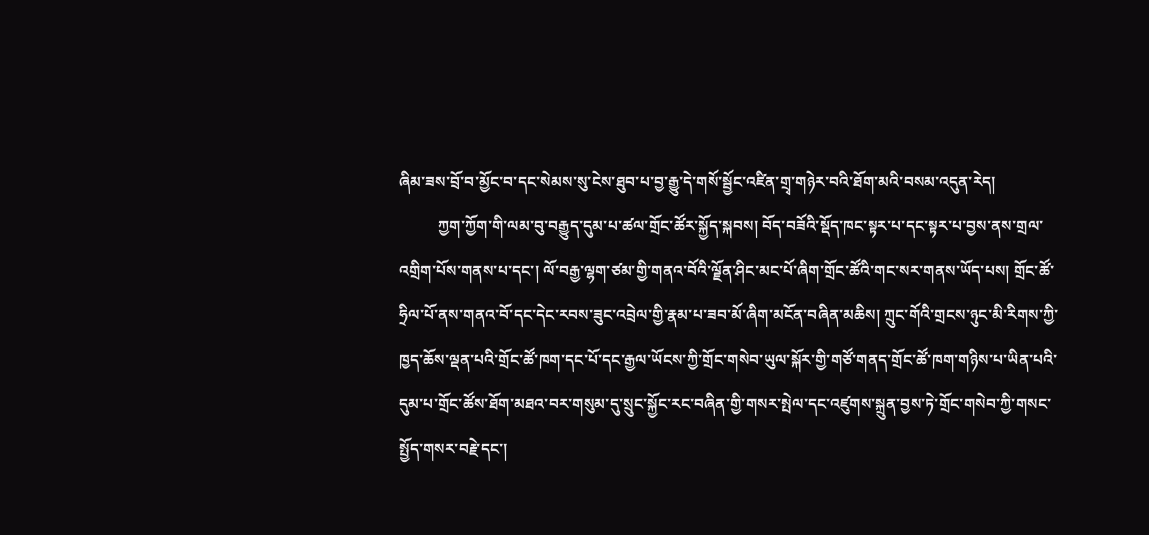ཞིམ་ཟས་བྲོ་བ་མྱོང་བ་དང་སེམས་སུ་ངེས་ཐུབ་པ་བྱ་རྒྱུ་དེ་གསོ་སྦྱོང་འཛིན་གྲྭ་གཉེར་བའི་ཐོག་མའི་བསམ་འདུན་རེད།
          ཀྱག་ཀྱོག་གི་ལམ་བུ་བརྒྱུད་དུམ་པ་ཚལ་གྲོང་ཚོར་སྐྱོད་སྐབས། བོད་བཟོའི་སྡོད་ཁང་སྟར་པ་དང་སྟར་པ་བྱས་ནས་གྲལ་འགྲིག་པོས་གནས་པ་དང་། ལོ་བརྒྱ་ལྷག་ཙམ་གྱི་གནའ་བོའི་ལྗོན་ཤིང་མང་པོ་ཞིག་གྲོང་ཚོའི་གང་སར་གནས་ཡོད་པས། གྲོང་ཚོ་ཧྲིལ་པོ་ནས་གནའ་བོ་དང་དེང་རབས་ཟུང་འབྲེལ་གྱི་རྣམ་པ་ཟབ་མོ་ཞིག་མངོན་བཞིན་མཆིས། ཀྲུང་གོའི་གྲངས་ཉུང་མི་རིགས་ཀྱི་ཁྱད་ཆོས་ལྡན་པའི་གྲོང་ཚོ་ཁག་དང་པོ་དང་རྒྱལ་ཡོངས་ཀྱི་གྲོང་གསེབ་ཡུལ་སྐོར་གྱི་གཙོ་གནད་གྲོང་ཚོ་ཁག་གཉིས་པ་ཡིན་པའི་དུམ་པ་གྲོང་ཚོས་ཐོག་མཐའ་བར་གསུམ་དུ་སྲུང་སྐྱོང་རང་བཞིན་གྱི་གསར་སྤེལ་དང་འཛུགས་སྐྲུན་བྱས་ཏེ་གྲོང་གསེབ་ཀྱི་གསང་སྤྱོད་གསར་བརྗེ་དང་།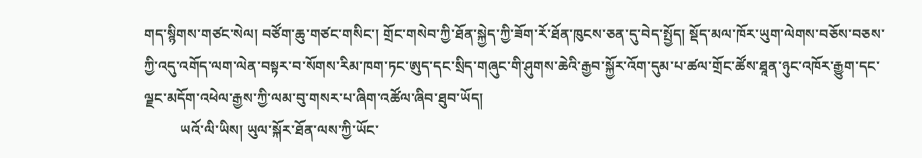གད་སྙིགས་གཙང་སེལ། བཙོག་ཆུ་གཙང་གསིང་། གྲོང་གསེབ་ཀྱི་ཐོན་སྐྱེད་ཀྱི་ཟོག་རོ་ཐོན་ཁུངས་ཅན་དུ་བེད་སྤྱོད། སྡོད་མལ་ཁོར་ཡུག་ལེགས་བཅོས་བཅས་ཀྱི་འདུ་འགོད་ལག་ལེན་བསྟར་བ་སོགས་རིམ་ཁག་ཏང་ཨུད་དང་སྲིད་གཞུང་གི་ཤུགས་ཆེའི་རྒྱབ་སྐྱོར་འོག་དུམ་པ་ཚལ་གྲོང་ཚོས་ཐཱན་ཉུང་འཁོར་རྒྱུག་དང་ལྗང་མདོག་འཕེལ་རྒྱས་ཀྱི་ལམ་བུ་གསར་པ་ཞིག་འཚོལ་ཞིབ་ཐུབ་ཡོད།
          ཡའོ་ལི་ཡིས། ཡུལ་སྐོར་ཐོན་ལས་ཀྱི་ཡོང་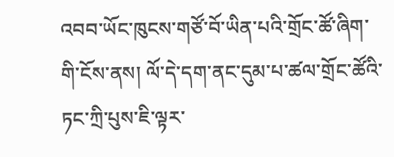འབབ་ཡོང་ཁུངས་གཙོ་བོ་ཡིན་པའི་གྲོང་ཚོ་ཞིག་གི་ངོས་ནས། ལོ་དེ་དག་ནང་དུམ་པ་ཚལ་གྲོང་ཚོའི་ཏང་ཀྲི་པུས་ཇི་ལྟར་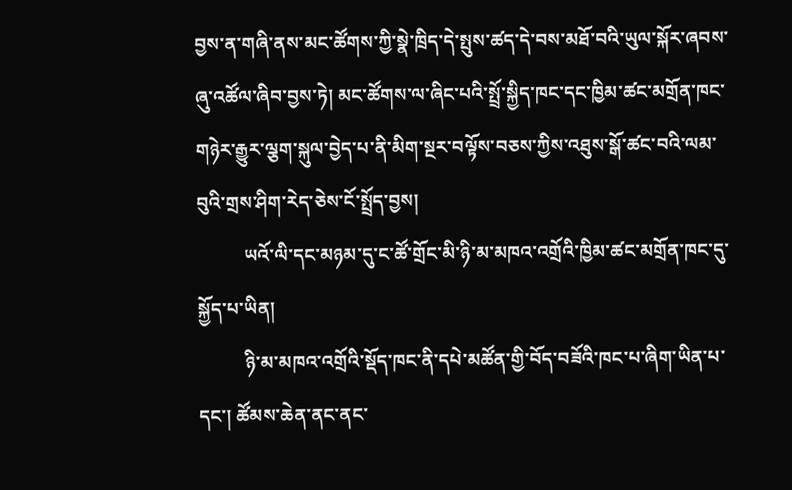བྱས་ན་གཞི་ནས་མང་ཚོགས་ཀྱི་སྣེ་ཁྲིད་དེ་སྤུས་ཚད་དེ་བས་མཐོ་བའི་ཡུལ་སྐོར་ཞབས་ཞུ་འཚོལ་ཞིབ་བྱས་ཏེ། མང་ཚོགས་ལ་ཞིང་པའི་སྤྲོ་སྐྱིད་ཁང་དང་ཁྱིམ་ཚང་མགྲོན་ཁང་གཉེར་རྒྱུར་ལྕག་སྐུལ་བྱེད་པ་ནི་མིག་སྔར་བལྟོས་བཅས་ཀྱིས་འཐུས་སྒོ་ཚང་བའི་ལམ་བུའི་གྲས་ཤིག་རེད་ཅེས་ངོ་སྤྲོད་བྱས།
          ཡའོ་ལི་དང་མཉམ་དུ་ང་ཚོ་གྲོང་མི་ཉི་མ་མཁའ་འགྲོའི་ཁྱིམ་ཚང་མགྲོན་ཁང་དུ་སྐྱོད་པ་ཡིན།
          ཉི་མ་མཁའ་འགྲོའི་སྡོད་ཁང་ནི་དཔེ་མཚོན་གྱི་བོད་བཟོའི་ཁང་པ་ཞིག་ཡིན་པ་དང་། ཚོམས་ཆེན་ནང་ནང་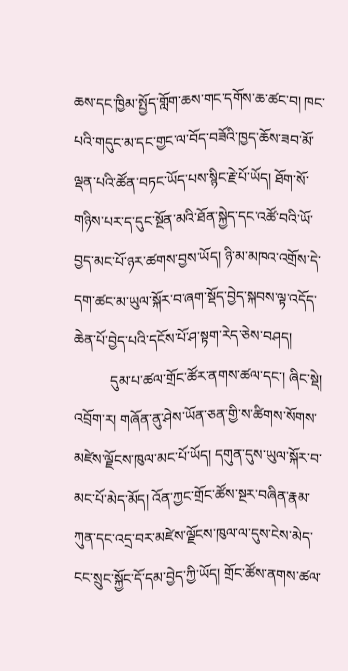ཆས་དང་ཁྱིམ་སྤྱོད་གློག་ཆས་གང་དགོས་ཆ་ཚང་བ། ཁང་པའི་གདུང་མ་དང་གྱང་ལ་བོད་བཟོའི་ཁྱད་ཆོས་ཟབ་མོ་ལྡན་པའི་ཚོན་བཏང་ཡོད་པས་སྙིང་རྗེ་པོ་ཡོད། ཐོག་སོ་གཉིས་པར་ད་དུང་སྔོན་མའི་ཐོན་སྐྱེད་དང་འཚོ་བའི་ཡོ་བྱད་མང་པོ་ཉར་ཚགས་བྱས་ཡོད། ཉི་མ་མཁའ་འགྲོས་དེ་དག་ཚང་མ་ཡུལ་སྐོར་བ་ཞག་སྡོད་བྱེད་སྐབས་ལྟ་འདོད་ཆེན་པོ་བྱེད་པའི་དངོས་པོ་ཤ་སྟག་རེད་ཅེས་བཤད།
          དུམ་པ་ཚལ་གྲོང་ཚོར་ནགས་ཚལ་དང་། ཞིང་སྡེ། འབྲོག་ར། གཞོན་ནུ་ཤེས་ཡོན་ཅན་གྱི་ས་ཚིགས་སོགས་མཛེས་ལྗོངས་ཁུལ་མང་པོ་ཡོད། དགུན་དུས་ཡུལ་སྐོར་བ་མང་པོ་མེད་མོད། འོན་ཀྱང་གྲོང་ཚོས་སྔར་བཞིན་རྣམ་ཀུན་དང་འདྲ་བར་མཛེས་ལྗོངས་ཁུལ་ལ་དུས་ངེས་མེད་ངང་སྲུང་སྐྱོང་དོ་དམ་བྱེད་ཀྱི་ཡོད། གྲོང་ཚོས་ནགས་ཚལ་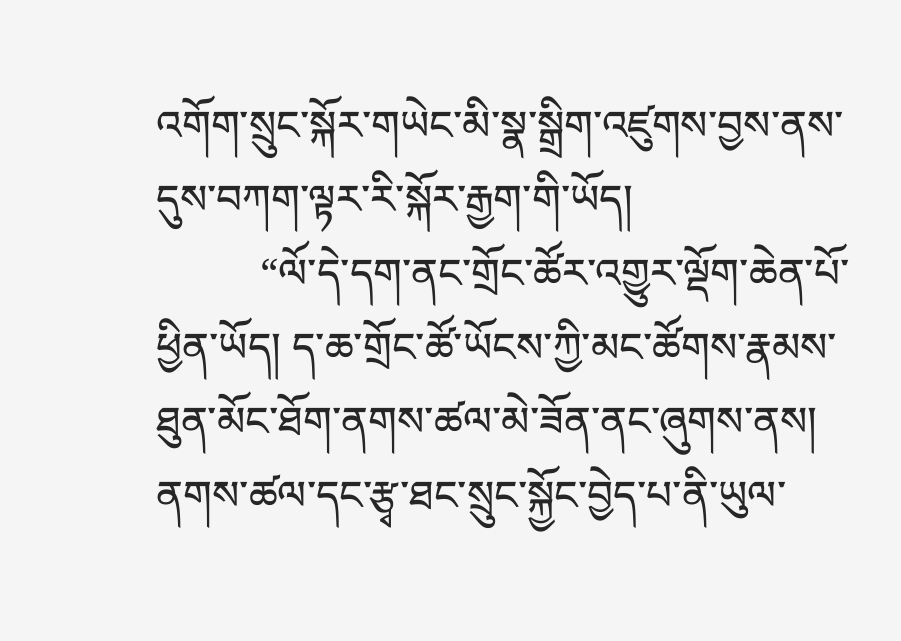འགོག་སྲུང་སྐོར་གཡེང་མི་སྣ་སྒྲིག་འཛུགས་བྱས་ནས་དུས་བཀག་ལྟར་རི་སྐོར་རྒྱག་གི་ཡོད།
          “ལོ་དེ་དག་ནང་གྲོང་ཚོར་འགྱུར་ལྡོག་ཆེན་པོ་ཕྱིན་ཡོད། ད་ཆ་གྲོང་ཚོ་ཡོངས་ཀྱི་མང་ཚོགས་རྣམས་ཐུན་མོང་ཐོག་ནགས་ཚལ་མེ་ཟོན་ནང་ཞུགས་ནས། ནགས་ཚལ་དང་རྩྭ་ཐང་སྲུང་སྐྱོང་བྱེད་པ་ནི་ཡུལ་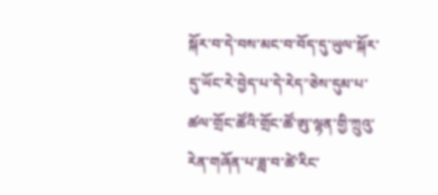སྐོར་བ་དེ་བས་མང་བ་བོད་དུ་ཡུལ་སྐོར་དུ་ཡོང་རེ་བྱེད་པ་དེ་རེད”ཅེས་དུམ་པ་ཚལ་གྲོང་ཚོའི་གྲོང་ཚོ་ཨུ་ལྷན་གྱི་ཀྲུའུ་རེན་གཞོན་པ་ཟླ་བ་ཚེ་རིང་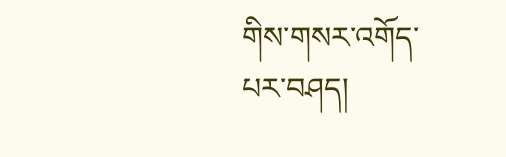གིས་གསར་འགོད་པར་བཤད།